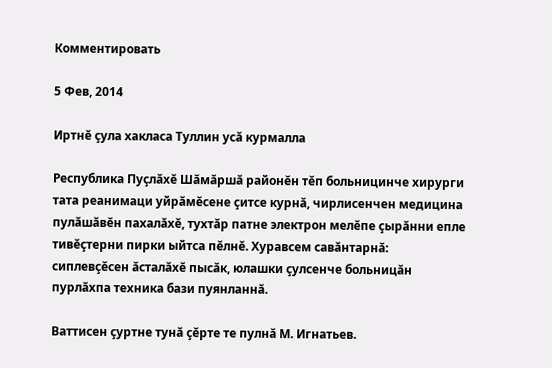Комментировать

5 Фев, 2014

Иртнĕ çула хакласа Туллин усă курмалла

Республика Пуçлăхĕ Шăмăршă районĕн тĕп больницинче хирурги тата реанимаци уйрăмĕсене çитсе курнă, чирлисенчен медицина пулăшăвĕн пахалăхĕ, тухтăр патне электрон мелĕпе çырăнни епле тивĕçтерни пирки ыйтса пĕлнĕ. Хуравсем савăнтарнă: сиплевçĕсен ăсталăхĕ пысăк, юлашки çулсенче больницăн пурлăхпа техника бази пуянланнă.

Ваттисен çуртне тунă çĕрте те пулнă М. Игнатьев.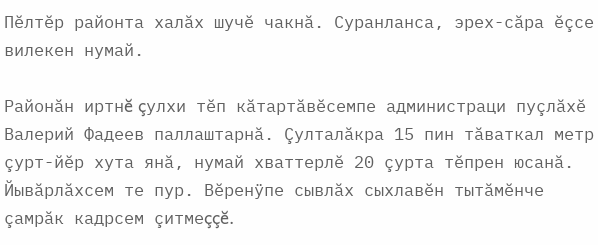Пĕлтĕр районта халăх шучĕ чакнă. Суранланса, эрех-сăра ĕçсе вилекен нумай.

Районăн иртнĕ çулхи тĕп кăтартăвĕсемпе администраци пуçлăхĕ Валерий Фадеев паллаштарнă. Çулталăкра 15 пин тăваткал метр çурт-йĕр хута янă, нумай хваттерлĕ 20 çурта тĕпрен юсанă. Йывăрлăхсем те пур. Вĕренÿпе сывлăх сыхлавĕн тытăмĕнче çамрăк кадрсем çитмеççĕ.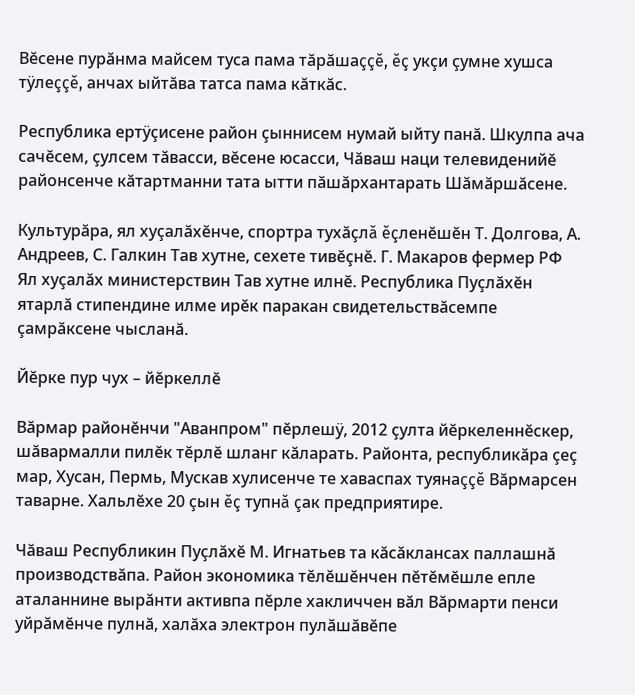Вĕсене пурăнма майсем туса пама тăрăшаççĕ, ĕç укçи çумне хушса тÿлеççĕ, анчах ыйтăва татса пама кăткăс.

Республика ертÿçисене район çыннисем нумай ыйту панă. Шкулпа ача сачĕсем, çулсем тăвасси, вĕсене юсасси, Чăваш наци телевиденийĕ районсенче кăтартманни тата ытти пăшăрхантарать Шăмăршăсене.

Культурăра, ял хуçалăхĕнче, спортра тухăçлă ĕçленĕшĕн Т. Долгова, А. Андреев, С. Галкин Тав хутне, сехете тивĕçнĕ. Г. Макаров фермер РФ Ял хуçалăх министерствин Тав хутне илнĕ. Республика Пуçлăхĕн ятарлă стипендине илме ирĕк паракан свидетельствăсемпе çамрăксене чысланă.

Йĕрке пур чух – йĕркеллĕ

Вăрмар районĕнчи "Аванпром" пĕрлешÿ, 2012 çулта йĕркеленнĕскер, шăвармалли пилĕк тĕрлĕ шланг кăларать. Районта, республикăра çеç мар, Хусан, Пермь, Мускав хулисенче те хаваспах туянаççĕ Вăрмарсен таварне. Хальлĕхе 20 çын ĕç тупнă çак предприятире.

Чăваш Республикин Пуçлăхĕ М. Игнатьев та кăсăклансах паллашнă производствăпа. Район экономика тĕлĕшĕнчен пĕтĕмĕшле епле аталаннине вырăнти активпа пĕрле хакличчен вăл Вăрмарти пенси уйрăмĕнче пулнă, халăха электрон пулăшăвĕпе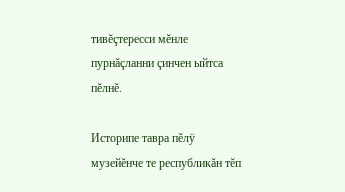тивĕçтересси мĕнле пурнăçланни çинчен ыйтса пĕлнĕ.

Историпе тавра пĕлÿ музейĕнче те республикăн тĕп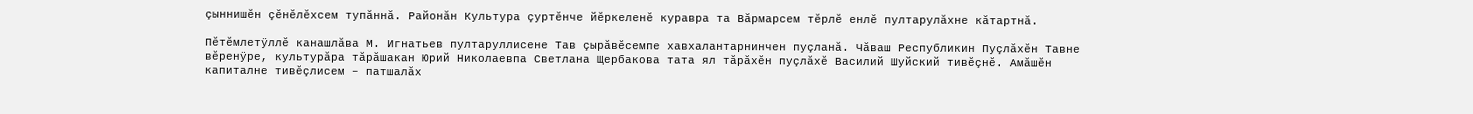çыннишĕн çĕнĕлĕхсем тупăннă. Районăн Культура çуртĕнче йĕркеленĕ куравра та Вăрмарсем тĕрлĕ енлĕ пултарулăхне кăтартнă.

Пĕтĕмлетÿллĕ канашлăва М. Игнатьев пултаруллисене Тав çырăвĕсемпе хавхалантарнинчен пуçланă. Чăваш Республикин Пуçлăхĕн Тавне вĕренÿре, культурăра тăрăшакан Юрий Николаевпа Светлана Щербакова тата ял тăрăхĕн пуçлăхĕ Василий Шуйский тивĕçнĕ. Амăшĕн капиталне тивĕçлисем – патшалăх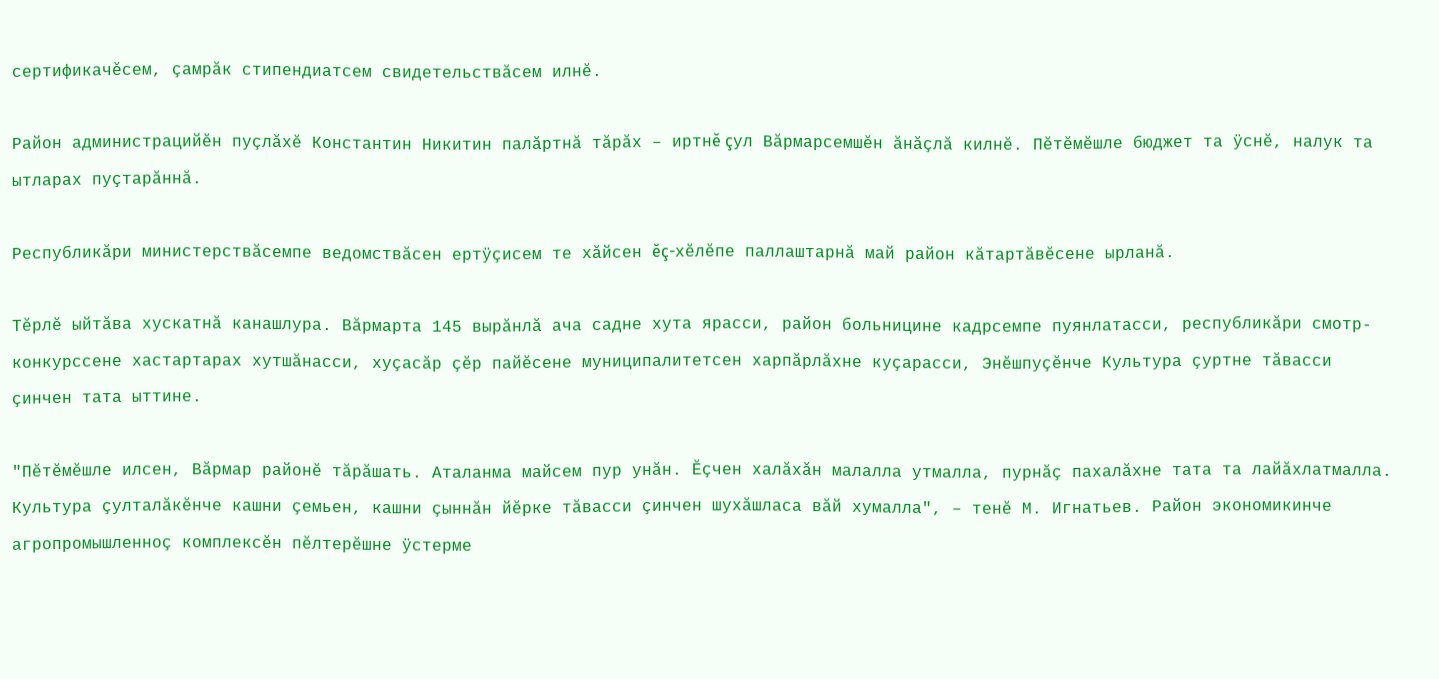сертификачĕсем, çамрăк стипендиатсем свидетельствăсем илнĕ.

Район администрацийĕн пуçлăхĕ Константин Никитин палăртнă тăрăх – иртнĕ çул Вăрмарсемшĕн ăнăçлă килнĕ. Пĕтĕмĕшле бюджет та ÿснĕ, налук та ытларах пуçтарăннă.

Республикăри министерствăсемпе ведомствăсен ертÿçисем те хăйсен ĕç-хĕлĕпе паллаштарнă май район кăтартăвĕсене ырланă.

Тĕрлĕ ыйтăва хускатнă канашлура. Вăрмарта 145 вырăнлă ача садне хута ярасси, район больницине кадрсемпе пуянлатасси, республикăри смотр-конкурссене хастартарах хутшăнасси, хуçасăр çĕр пайĕсене муниципалитетсен харпăрлăхне куçарасси, Энĕшпуçĕнче Культура çуртне тăвасси çинчен тата ыттине.

"Пĕтĕмĕшле илсен, Вăрмар районĕ тăрăшать. Аталанма майсем пур унăн. Ĕçчен халăхăн малалла утмалла, пурнăç пахалăхне тата та лайăхлатмалла. Культура çулталăкĕнче кашни çемьен, кашни çыннăн йĕрке тăвасси çинчен шухăшласа вăй хумалла", – тенĕ М. Игнатьев. Район экономикинче агропромышленноç комплексĕн пĕлтерĕшне ÿстерме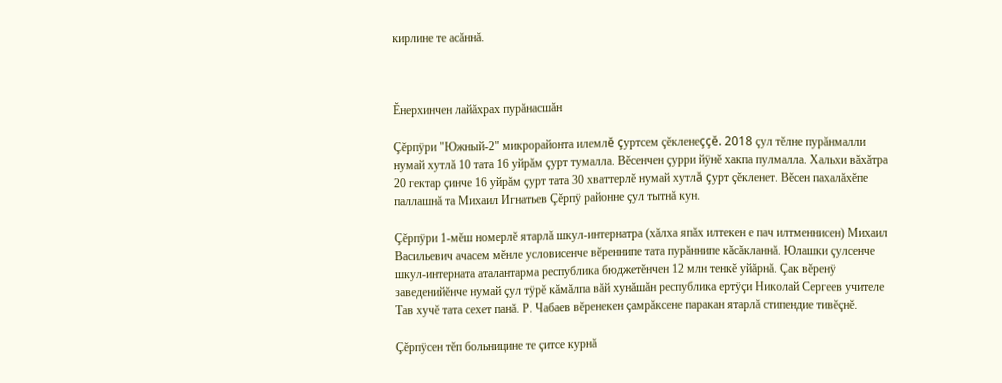кирлине те асăннă.



Ĕнерхинчен лайăхрах пурăнасшăн

Çĕрпÿри "Южный-2" микрорайонта илемлĕ çуртсем çĕкленеççĕ. 2018 çул тĕлне пурăнмалли нумай хутлă 10 тата 16 уйрăм çурт тумалла. Вĕсенчен çурри йÿнĕ хакпа пулмалла. Хальхи вăхăтра 20 гектар çинче 16 уйрăм çурт тата 30 хваттерлĕ нумай хутлă çурт çĕкленет. Вĕсен пахалăхĕпе паллашнă та Михаил Игнатьев Çĕрпÿ районне çул тытнă кун.

Çĕрпÿри 1-мĕш номерлĕ ятарлă шкул-интернатра (хăлха япăх илтекен е пач илтменнисен) Михаил Васильевич ачасем мĕнле условисенче вĕреннипе тата пурăннипе кăсăкланнă. Юлашки çулсенче шкул-интерната аталантарма республика бюджетĕнчен 12 млн тенкĕ уйăрнă. Çак вĕренÿ заведенийĕнче нумай çул тÿрĕ кăмăлпа вăй хунăшăн республика ертÿçи Николай Сергеев учителе Тав хучĕ тата сехет панă. Р. Чабаев вĕренекен çамрăксене паракан ятарлă стипендие тивĕçнĕ.

Çĕрпÿсен тĕп больницине те çитсе курнă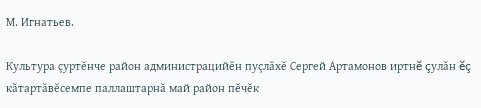М. Игнатьев.

Культура çуртĕнче район администрацийĕн пуçлăхĕ Сергей Артамонов иртнĕ çулăн ĕç кăтартăвĕсемпе паллаштарнă май район пĕчĕк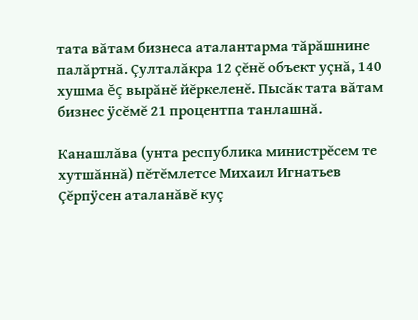тата вăтам бизнеса аталантарма тăрăшнине палăртнă. Çулталăкра 12 çĕнĕ объект уçнă, 140 хушма ĕç вырăнĕ йĕркеленĕ. Пысăк тата вăтам бизнес ÿсĕмĕ 21 процентпа танлашнă.

Канашлăва (унта республика министрĕсем те хутшăннă) пĕтĕмлетсе Михаил Игнатьев Çĕрпÿсен аталанăвĕ куç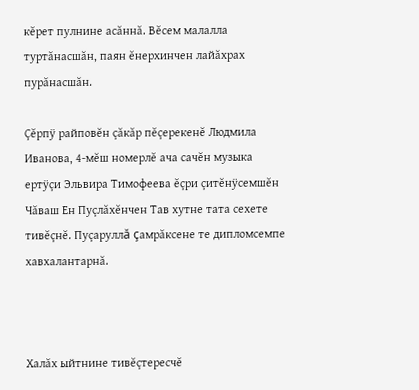кĕрет пулнине асăннă. Вĕсем малалла туртăнасшăн, паян ĕнерхинчен лайăхрах пурăнасшăн.

Çĕрпÿ райповĕн çăкăр пĕçерекенĕ Людмила Иванова, 4-мĕш номерлĕ ача сачĕн музыка ертÿçи Эльвира Тимофеева ĕçри çитĕнÿсемшĕн Чăваш Ен Пуçлăхĕнчен Тав хутне тата сехете тивĕçнĕ. Пуçаруллă çамрăксене те дипломсемпе хавхалантарнă.



Халăх ыйтнине тивĕçтересчĕ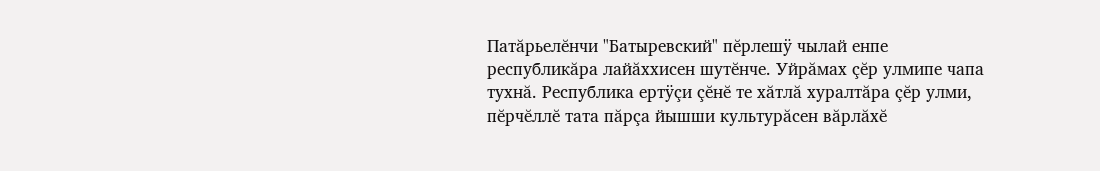Патăрьелĕнчи "Батыревский" пĕрлешÿ чылай енпе республикăра лайăххисен шутĕнче. Уйрăмах çĕр улмипе чапа тухнă. Республика ертÿçи çĕнĕ те хăтлă хуралтăра çĕр улми, пĕрчĕллĕ тата пăрçа йышши культурăсен вăрлăхĕ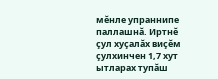мĕнле упраннипе паллашнă. Иртнĕ çул хуçалăх виçĕм çулхинчен 1,7 хут ытларах тупăш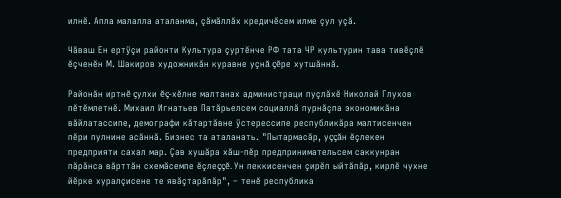илнĕ. Апла малалла аталанма, çăмăллăх кредичĕсем илме çул уçă.

Чăваш Ен ертÿçи районти Культура çуртĕнче РФ тата ЧР культурин тава тивĕçлĕ ĕçченĕн М. Шакиров художникăн куравне уçнă çĕре хутшăннă.

Районăн иртнĕ çулхи ĕç-хĕлне малтанах администраци пуçлăхĕ Николай Глухов пĕтĕмлетнĕ. Михаил Игнатьев Патăрьелсем социаллă пурнăçпа экономикăна вăйлатассипе, демографи кăтартăвне ÿстерессипе республикăра малтисенчен пĕри пулнине асăннă. Бизнес та аталанать. "Пытармасăр, уççăн ĕçлекен предприяти сахал мар. Çав хушăра хăш-пĕр предпринимательсем саккунран пăрăнса вăрттăн схемăсемпе ĕçлеççĕ. Ун пеккисенчен çирĕп ыйтăпăр, кирлĕ чухне йĕрке хуралçисене те явăçтарăпăр", – тенĕ республика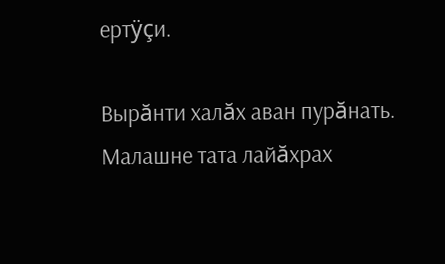ертÿçи.

Вырăнти халăх аван пурăнать. Малашне тата лайăхрах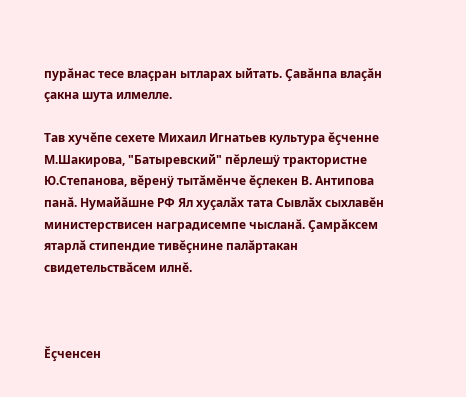пурăнас тесе влаçран ытларах ыйтать. Çавăнпа влаçăн çакна шута илмелле.

Тав хучĕпе сехете Михаил Игнатьев культура ĕçченне М.Шакирова, "Батыревский" пĕрлешÿ трактористне Ю.Степанова, вĕренÿ тытăмĕнче ĕçлекен В. Антипова панă. Нумайăшне РФ Ял хуçалăх тата Сывлăх сыхлавĕн министерствисен наградисемпе чысланă. Çамрăксем ятарлă стипендие тивĕçнине палăртакан свидетельствăсем илнĕ.



Ĕçченсен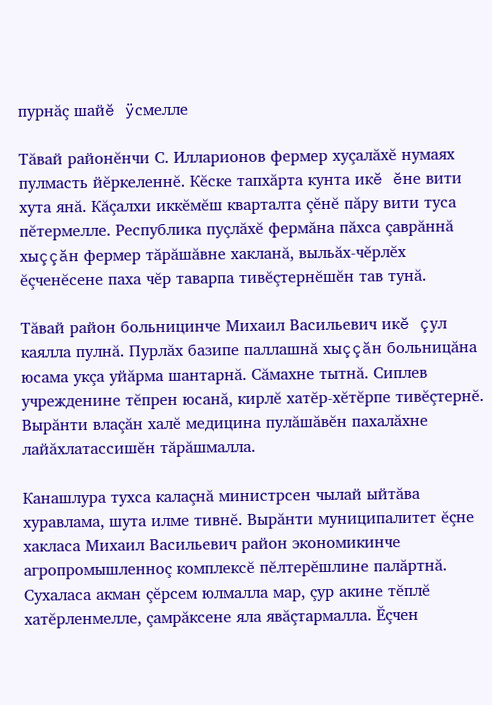пурнăç шайĕ ÿсмелле

Тăвай районĕнчи С. Илларионов фермер хуçалăхĕ нумаях пулмасть йĕркеленнĕ. Кĕске тапхăрта кунта икĕ ĕне вити хута янă. Кăçалхи иккĕмĕш кварталта çĕнĕ пăру вити туса пĕтермелле. Республика пуçлăхĕ фермăна пăхса çаврăннă хыççăн фермер тăрăшăвне хакланă, выльăх-чĕрлĕх ĕçченĕсене паха чĕр таварпа тивĕçтернĕшĕн тав тунă.

Тăвай район больницинче Михаил Васильевич икĕ çул каялла пулнă. Пурлăх базипе паллашнă хыççăн больницăна юсама укçа уйăрма шантарнă. Сăмахне тытнă. Сиплев учрежденине тĕпрен юсанă, кирлĕ хатĕр-хĕтĕрпе тивĕçтернĕ. Вырăнти влаçăн халĕ медицина пулăшăвĕн пахалăхне лайăхлатассишĕн тăрăшмалла.

Канашлура тухса калаçнă министрсен чылай ыйтăва хуравлама, шута илме тивнĕ. Вырăнти муниципалитет ĕçне хакласа Михаил Васильевич район экономикинче агропромышленноç комплексĕ пĕлтерĕшлине палăртнă. Сухаласа акман çĕрсем юлмалла мар, çур акине тĕплĕ хатĕрленмелле, çамрăксене яла явăçтармалла. Ĕçчен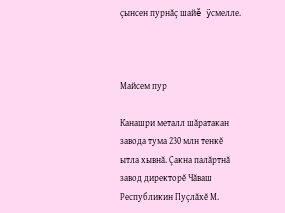çынсен пурнăç шайĕ ÿсмелле.



Майсем пур

Канашри металл шăратакан завода тума 230 млн тенкĕ ытла хывнă. Çакна палăртнă завод директорĕ Чăваш Республикин Пуçлăхĕ М.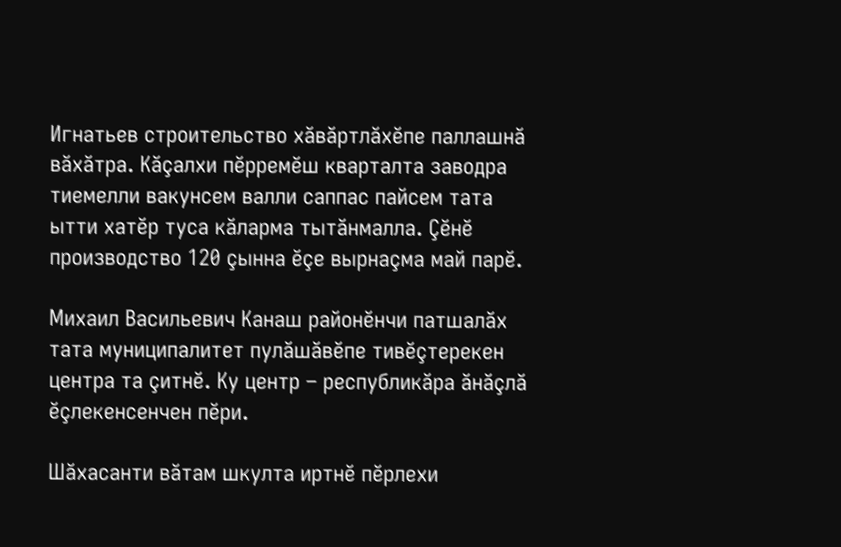Игнатьев строительство хăвăртлăхĕпе паллашнă вăхăтра. Кăçалхи пĕрремĕш кварталта заводра тиемелли вакунсем валли саппас пайсем тата ытти хатĕр туса кăларма тытăнмалла. Çĕнĕ производство 120 çынна ĕçе вырнаçма май парĕ.

Михаил Васильевич Канаш районĕнчи патшалăх тата муниципалитет пулăшăвĕпе тивĕçтерекен центра та çитнĕ. Ку центр – республикăра ăнăçлă ĕçлекенсенчен пĕри.

Шăхасанти вăтам шкулта иртнĕ пĕрлехи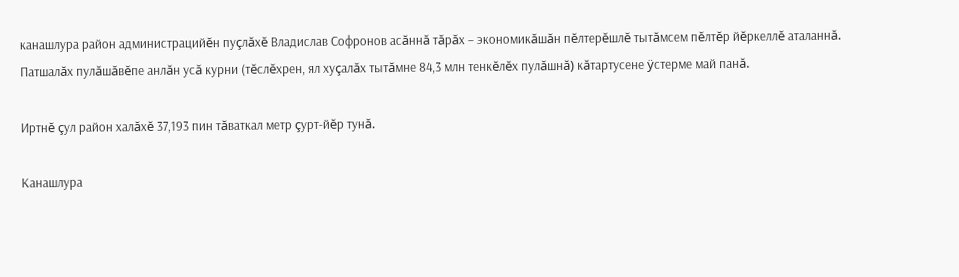канашлура район администрацийĕн пуçлăхĕ Владислав Софронов асăннă тăрăх – экономикăшăн пĕлтерĕшлĕ тытăмсем пĕлтĕр йĕркеллĕ аталаннă. Патшалăх пулăшăвĕпе анлăн усă курни (тĕслĕхрен, ял хуçалăх тытăмне 84,3 млн тенкĕлĕх пулăшнă) кăтартусене ÿстерме май панă.

Иртнĕ çул район халăхĕ 37,193 пин тăваткал метр çурт-йĕр тунă.

Канашлура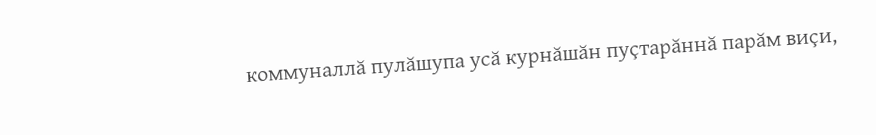коммуналлă пулăшупа усă курнăшăн пуçтарăннă парăм виçи,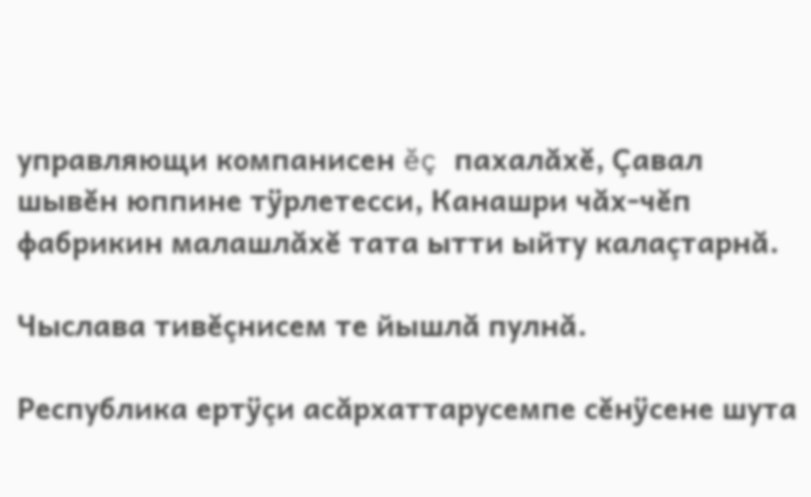управляющи компанисен ĕç пахалăхĕ, Çавал шывĕн юппине тÿрлетесси, Канашри чăх-чĕп фабрикин малашлăхĕ тата ытти ыйту калаçтарнă.

Чыслава тивĕçнисем те йышлă пулнă.

Республика ертÿçи асăрхаттарусемпе сĕнÿсене шута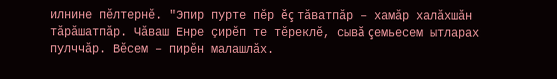илнине пĕлтернĕ. "Эпир пурте пĕр ĕç тăватпăр – хамăр халăхшăн тăрăшатпăр. Чăваш Енре çирĕп те тĕреклĕ, сывă çемьесем ытларах пулччăр. Вĕсем – пирĕн малашлăх.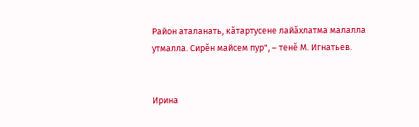Район аталанать, кăтартусене лайăхлатма малалла утмалла. Сирĕн майсем пур", – тенĕ М. Игнатьев.


Ирина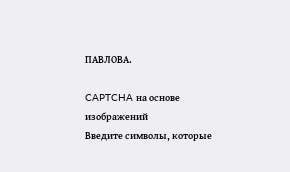ПАВЛОВА.

CAPTCHA на основе изображений
Введите символы, которые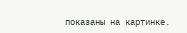показаны на картинке.